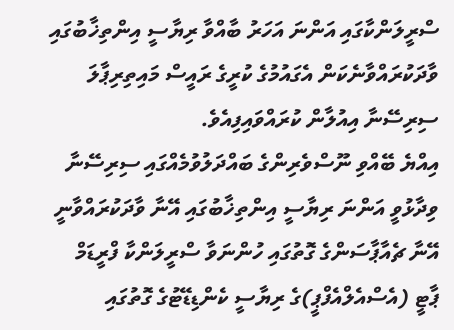ސްރީލަންކާގައި އަންނަ އަހަރު ބާއްވާ ރިޔާސީ އިންތިޚާބުގައި ވާދަކުރައްވާނެކަން އެގައުމުގެ ކުރީގެ ރައީސް މައިތިރިޕާލަ ސިރިސޭނާ އިއުލާން ކުރައްވައިފިއެވެ.
އިއްޔެ ބޭއްވި ނޫސްވެރިންގެ ބައްދަލުވުމެއްގައި ސިރިސޭނާ ވިދާޅުވީ އަންނަ ރިޔާސީ އިންތިޚާބުގައި އޭނާ ވާދަކުރައްވާނީ އޭނާ ޗެއާޕާސަންގެ ގޮތުގައި ހުންނަވާ ސްރީލަންކާ ފްރީޑަމް ޕާޓީ (އެސްއެލްއެފްޕީ)ގެ ރިޔާސީ ކެންޑިޑޭޓުގެ ގޮތުގައި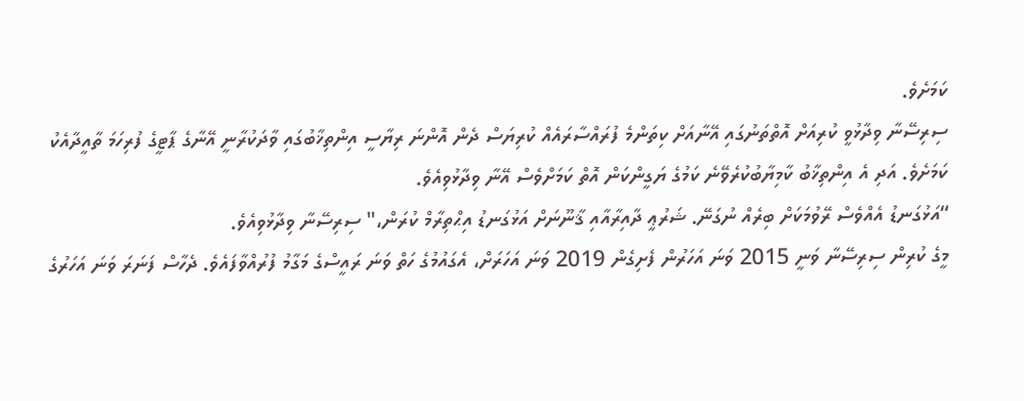ކަމަށެވެ.
ސިރިސޭނާ ވިދާޅުވީ ކުރިއަށް އޮތްތަނުގައި އޭނާއަށް ކިތަންމެ ފުރައްސާރައެއް ކުރިޔަސް ދެން އޮންނަ ރިޔާސީ އިންތިޚާބުގައި ވާދަކުރާނީ އޭނާގެ ޕާޓީގެ ފުރިހަމަ ތާއީދާއެކު ކަމަށެވެ. އަދި އެ އިންތިޚާބު ކާމިޔާބުކުރެވޭނެ ކަމުގެ ޔަގީންކަން އޮތް ކަމަށްވެސް އޭނާ ވިދާޅުވިއެވެ.
“އަޅުގަނޑު އެއްވެސް ރޭވުމަކަށް ބިރެއް ނުގަނޭ. ޝަރުޢީ ދާއިރާއާއި ޤާނޫނަށް އަޅުގަނޑު އިޙްތިރާމް ކުރަން،" ސިރިސޭނާ ވިދާޅުވިއެވެ.
މީގެ ކުރިން ސިރިސޭނާ ވަނީ 2015 ވަނަ އަހަރުން ފެށިގެން 2019 ވަނަ އަހަރަށް، އެގައުމުގެ ހަތް ވަނަ ރައީސްގެ މަގާމު ފުރުއްވާފައެވެ. ދެހާސް ފަނަރަ ވަނަ އަހަރުގެ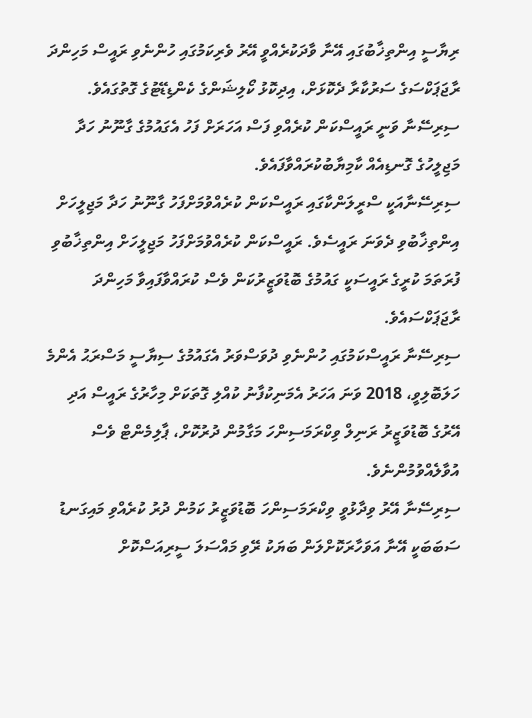ރިޔާސީ އިންތިޚާބުގައި އޭނާ ވާދަކުރެއްވީ އޭރު ވެރިކަމުގައި ހުންނެވި ރައީސް މަހިންދަ ރާޖަޕަކްސަގެ ސަރުކާރާ ދެކޮޅަށް، އިދިކޮޅު ކޯލިޝަންގެ ކެންޑިޑޭޓުގެ ގޮތުގައެވެ.
ސިރިސޭނާ ވަނީ ރައީސްކަން ކުރެއްވި ފަސް އަހަރަށް ފަހު އެގައުމުގެ ގާނޫނު ހަދާ މަޖިލީހުގެ ގޮނޑިއެއް ކާމިޔާބުކުރައްވާފައެވެ.
ސިރިސޭނާއަކީ ސްރީލަންކާގައި ރައީސްކަން ކުރެއްވުމަށްފަހު ގާނޫނު ހަދާ މަޖިލީހަށް އިންތިޚާބުވި ދެވަނަ ރައީސެވެ. ރައީސްކަން ކުރެއްވުމަށްފަހު މަޖިލީހަށް އިންތިޚާބުވި ފުރަތަމަ ކުރީގެ ރައީސަކީ ގައުމުގެ ބޮޑުވަޒީރުކަން ވެސް ކުރައްވާފައިވާ މަހިންދަ ރާޖަޕަކްސައެވެ.
ސިރިސޭނާ ރައީސްކަމުގައި ހުންނެވި ދުވަސްވަރު އެގައުމުގެ ސިޔާސީ މަސްރަޙު އެންމެ ހަލަބޮލިވީ، 2018 ވަނަ އަހަރު އެމަނިކުފާނު ކުއްލި ގޮތަކަށް މިހާރުގެ ރައީސް އަދި އޭރުގެ ބޮޑުވަޒީރު ރަނިލް ވިކްރަމަސިންހަ މަގާމުން ދުރުކޮށް، ޕާލިމެންޓް ވެސް އުވާލެއްވުމުންނެވެ.
ސިރިސޭނާ އޭރު ވިދާޅުވީ ވިކްރަމަސިންހަ ބޮޑުވަޒީރު ކަމުން ދުރު ކުރެއްވި މައިގަނޑު ސަބަބަކީ އޭނާ އަވަހާރަކޮށްލަން ބަޔަކު ރޭވި މައްސަލަ ސީރިއަސްކޮށް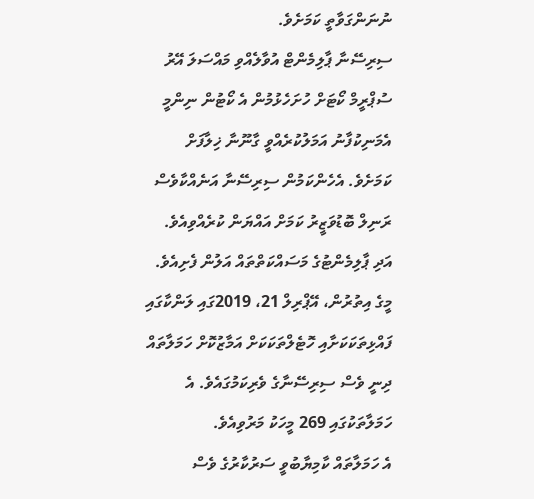ނުނަންގަވާތީ ކަމަށެވެ.
ސިރިސޭނާ ޕާލިމެންޓް އުވާލެއްވި މައްސަލަ އޭރު ސުޕްރީމް ކޯޓަށް ހުށަހެޅުމުން އެ ކޯޓުން ނިންމީ އެމަނިކުފާނު އަމަލުކުރެއްވީ ގާނޫނާ ޚިލާފަށް ކަމަށެވެ. އެހެންކަމުން ސިރިސޭނާ އަނެއްކާވެސް ރަނިލް ބޮޑުވަޒީރު ކަމަށް އައްޔަން ކުރެއްވިއެވެ. އަދި ޕާލިމެންޓުގެ މަސައްކަތްތައް އަލުން ފެށިއެވެ.
މީގެ އިތުރުން، އޭޕްރިލް 21، 2019ގައި ލަންކާގައި ފައްޅިތަކަކަށާއި ހޮޓެލްތަކަކަށް އަމާޒުކޮށް ހަމަލާތައް ދިނީ ވެސް ސިރިސޭނާގެ ވެރިކަމުގައެވެ. އެ ހަމަލާތަކުގައި 269 މީހަކު މަރުވިއެވެ.
އެ ހަމަލާތައް ކާމިޔާބުވީ ސަރުކާރުގެ ވެސް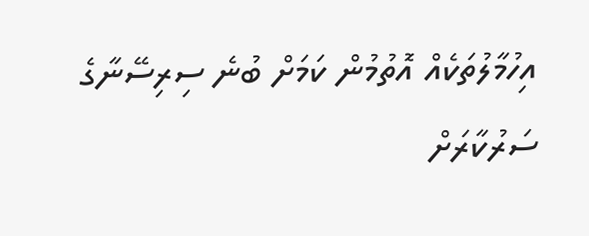އިހުމާލުތަކެއް އޮތުމުން ކަމަށް ބުނެ ސިރިސޭނާގެ ސަރުކާރަށް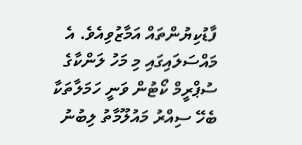ފާޑުކިޔުންތައް އަމާޒުވިއެވެ. އެ މައްސަލައިގައި މި މަހު ލަންކާގެ ސުޕްރީމް ކޯޓުން ވަނީ ހަމަލާތަކާ ބެހޭ ސިއްރު މައުލޫމާތު ލިބުނު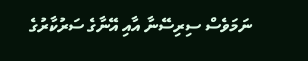ނަމަވެސް ސިރިސޭނާ އާއި އޭނާގެ ސަރުކާރުގެ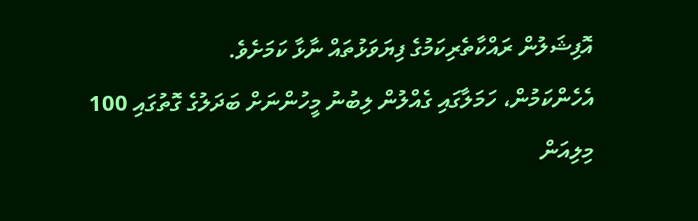އޮފިޝަލުން ރައްކާތެރިކަމުގެ ފިޔަވަޅުތައް ނާޅާ ކަމަށެވެ.
އެހެންކަމުން، ހަމަލާގައި ގެއްލުން ލިބުނު މީހުންނަށް ބަދަލުގެ ގޮތުގައި 100 މިލިއަން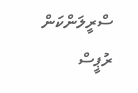ސްރީލަންކަން ރުޕީސް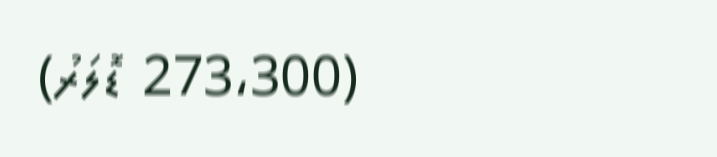(273،300 ޑޮލަރު)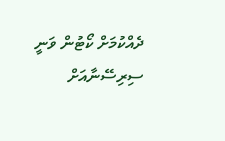ދެއްކުމަށް ކޯޓުން ވަނީ ސިރިސޭނާއަށް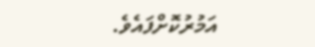އަމުރުކޮށްފައެވެ.